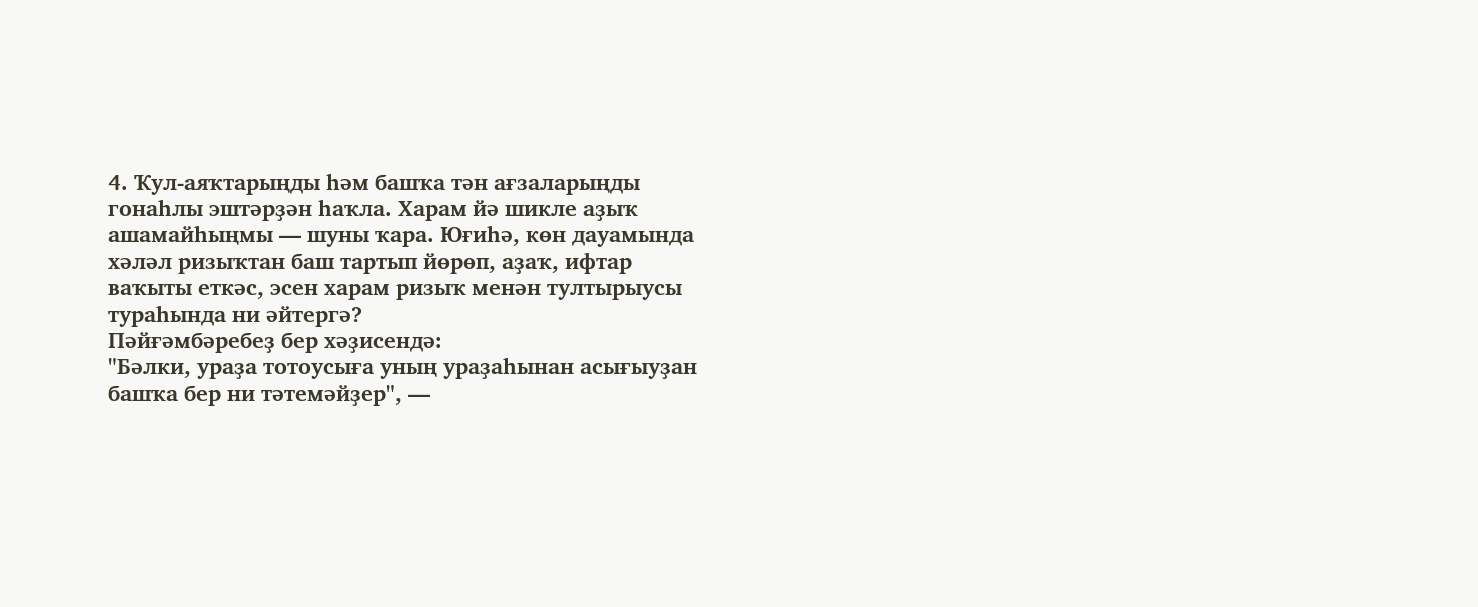4. Ҡул-аяҡтарыңды һәм башҡа тән ағзаларыңды гонаһлы эштәрҙән һаҡла. Харам йә шикле аҙыҡ ашамайһыңмы — шуны ҡара. Юғиһә, көн дауамында хәләл ризыҡтан баш тартып йөрөп, аҙаҡ, ифтар ваҡыты еткәс, эсен харам ризыҡ менән тултырыусы тураһында ни әйтергә?
Пәйғәмбәребеҙ бер хәҙисендә:
"Бәлки, ураҙа тотоусыға уның ураҙаһынан асығыуҙан башҡа бер ни тәтемәйҙер", —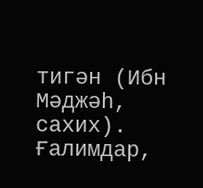тигән (Ибн Мәджәһ, сахих).
Ғалимдар,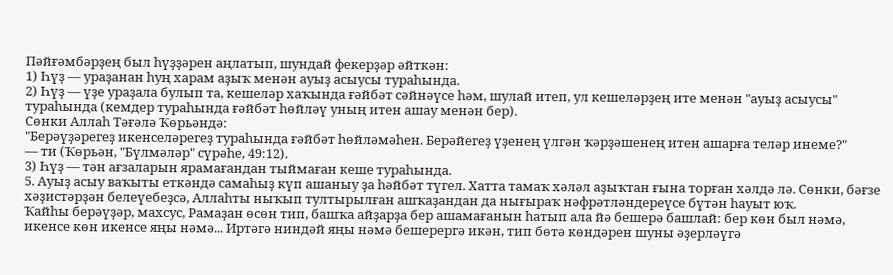Пәйғәмбәрҙең был һүҙҙәрен аңлатып, шундай фекерҙәр әйткән:
1) Һүҙ — ураҙанан һуң харам аҙыҡ менән ауыҙ асыусы тураһында.
2) Һүҙ — үҙе ураҙала булып та, кешеләр хаҡында ғәйбәт сәйнәүсе һәм, шулай итеп, ул кешеләрҙең ите менән "ауыҙ асыусы" тураһында (кемдер тураһында ғәйбәт һөйләү уның итен ашау менән бер).
Сөнки Аллаһ Тәғәлә Ҡөрьәндә:
"Берәүҙәрегеҙ икенселәрегеҙ тураһында ғәйбәт һөйләмәһен. Берәйегеҙ үҙенең үлгән ҡәрҙәшенең итен ашарға теләр инеме?"
— ти (Ҡөрьән, "Бүлмәләр" сүрәһе, 49:12).
3) Һүҙ — тән ағзаларын ярамағандан тыймаған кеше тураһында.
5. Ауыҙ асыу ваҡыты еткәндә самаһыҙ күп ашаныу ҙа һәйбәт түгел. Хатта тамаҡ хәләл аҙыҡтан ғына торған хәлдә лә. Сөнки, бәғзе хәҙистәрҙән белеүебеҙсә, Аллаһты ныҡып тултырылған ашҡаҙандан да нығыраҡ нәфрәтләндереүсе бүтән һауыт юҡ.
Ҡайһы берәүҙәр, махсус, Рамаҙан өсөн тип, башҡа айҙарҙа бер ашамағанын һатып ала йә бешерә башлай: бер көн был нәмә, икенсе көн икенсе яңы нәмә... Иртәгә ниндәй яңы нәмә бешерергә икән, тип бөтә көндәрен шуны әҙерләүгә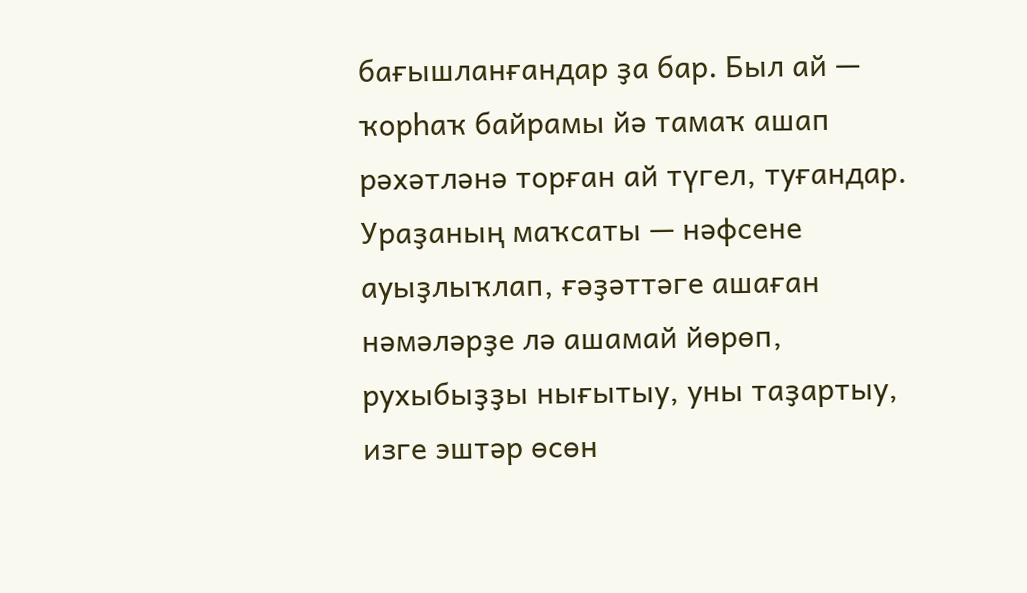бағышланғандар ҙа бар. Был ай — ҡорһаҡ байрамы йә тамаҡ ашап рәхәтләнә торған ай түгел, туғандар.
Ураҙаның маҡсаты — нәфсене ауыҙлыҡлап, ғәҙәттәге ашаған нәмәләрҙе лә ашамай йөрөп, рухыбыҙҙы нығытыу, уны таҙартыу, изге эштәр өсөн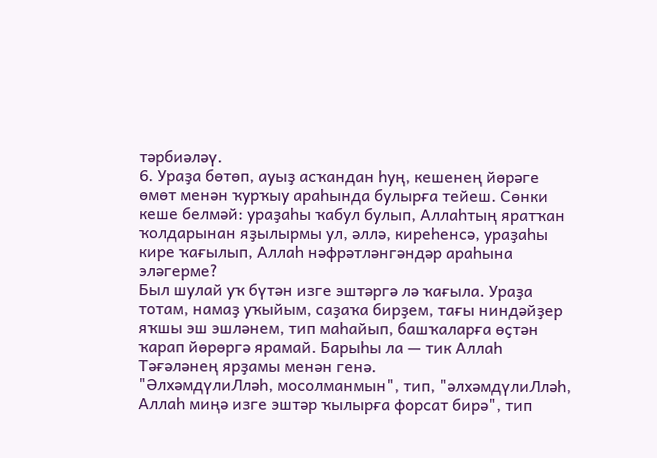тәрбиәләү.
6. Ураҙа бөтөп, ауыҙ асҡандан һуң, кешенең йөрәге өмөт менән ҡурҡыу араһында булырға тейеш. Сөнки кеше белмәй: ураҙаһы ҡабул булып, Аллаһтың яратҡан ҡолдарынан яҙылырмы ул, әллә, киреһенсә, ураҙаһы кире ҡағылып, Аллаһ нәфрәтләнгәндәр араһына эләгерме?
Был шулай уҡ бүтән изге эштәргә лә ҡағыла. Ураҙа тотам, намаҙ уҡыйым, саҙаҡа бирҙем, тағы ниндәйҙер яҡшы эш эшләнем, тип маһайып, башҡаларға өҫтән ҡарап йөрөргә ярамай. Барыһы ла — тик Аллаһ Тәғәләнең ярҙамы менән генә.
"ӘлхәмдүлиЛләһ, мосолманмын", тип, "әлхәмдүлиЛләһ, Аллаһ миңә изге эштәр ҡылырға форсат бирә", тип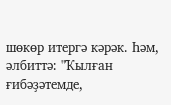шөкөр итергә кәрәк. Һәм, әлбиттә: "Ҡылған ғибәҙәтемде,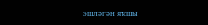эшләгән яҡшы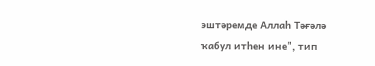эштәремде Аллаһ Тәғәлә ҡабул итһен ине", тип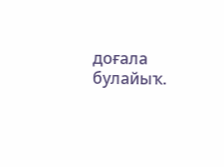доғала булайыҡ.